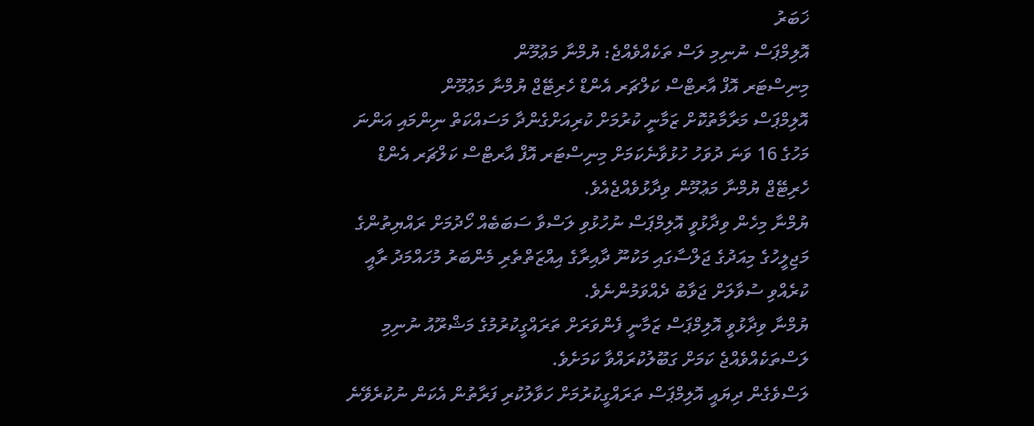ޚަބަރު
އޮލިމްޕަސް ނުނިމި ލަސް ތަކެއްވެއްޖެ: ޔުމްނާ މަޢުމޫން
މިނިސްޓަރ އޮފް އާރޓްސް ކަލްޗަރ އެންޑް ހެރިޓޭޖް ޔުމްނާ މަޢުމޫން
އޮލިމްޕަސް މަރާމާތުކޮށް ޒަމާނީ ކުރުމަށް ކުރިއަށްގެންދާ މަސައްކަތް ނިންމައި އަންނަ މަހުގެ 16 ވަނަ ދުވަހު ހުޅުވާނެކަމަށް މިނިސްޓަރ އޮފް އާރޓްސް ކަލްޗަރ އެންޑް ހެރިޓޭޖް ޔުމްނާ މަޢުމޫން ވިދާޅުވެއްޖެއެވެ.
ޔުމްނާ މިހެން ވިދާޅުވީ އޮލިމްޕަސް ނުހުޅުވި ލަސްވާ ސަބަބެއް ހޯދުމަށް ރައްޔިތުންގެ މަޖިލީހުގެ މިއަދުގެ ޖަލްސާގައި މަކުނޫ ދާއިރާގެ އިއްޒަތްތެރި މެންބަރު މުހައްމަދު ރާއީ ކުރެއްވި ސުވާލަށް ޖަވާބު ދެއްވަމުންނެވެ.
ޔުމްނާ ވިދާޅުވީ އޮލިމްޕަސް ޒަމާނީ ފެންވަރަށް ތަރައްގީކުރުމުގެ މަޝްރޫއު ނުނިމި ލަސްތަކެއްވެއްޖެ ކަމަށް ގަބޫލުކުރައްވާ ކަމަށެވެ.
ލަސްވެގެން ދިޔައީ އޮލިމްޕަސް ތަރައްގީކުރުމަށް ހަވާލުކުރި ފަރާތުން އެކަން ނުކުރެވޭނެ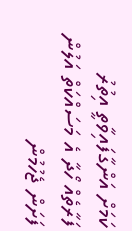ކަމަށް އަންގާފައިވާތީ އިތުރު ފަރާތެއް ހޯދާ އެ މަސައްކަތް އަލުން ފަށަން ޖެހުމުން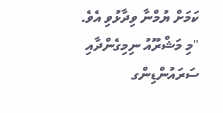ކަމަށް ޔުމްނާ ވިދާޅުވި އެވެ.
"މި މަޝްރޫއު ނިމިގެންދާއި ސަރައުންޑިންގ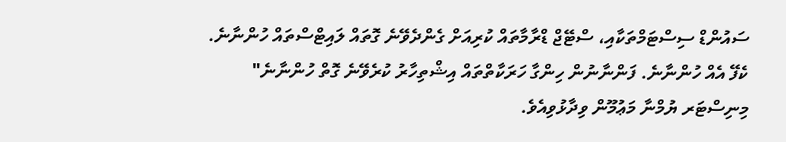ސައުންޑް ސިސްޓަމްތަކާއި، ސްޓޭޖް ޑްރާމާތައް ކުރިއަށް ގެންދެވޭނެ ގޮތައް ލައިޓްސްތައް ހުންނާނެ. ކެފޭ އެއް ހުންނާނެ. ފަންނާނުން ހިންގާ ހަރަކާތްތައް އިޝްތިހާރު ކުރެވޭނެ ގޮތް ހުންނާނެ" މިނިސްޓަރ ޔުމްނާ މަޢުމޫން ވިދާޅުވިއެވެ.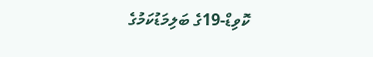ކޮވިޑް-19ގެ ބަލިމަޑުކަމުގެ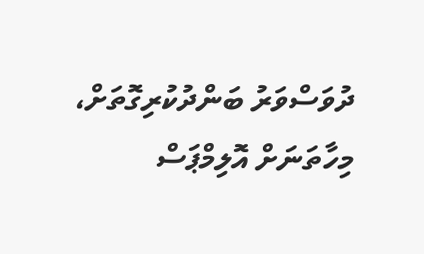ދުވަސްވަރު ބަންދުކުރިގޮތަށް، މިހާތަނަށް އޮލިމްޕަސް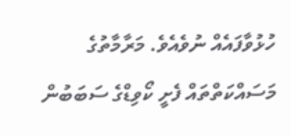ހުޅުވާފައެއް ނުވެއެވެ. މަރާމާތުގެ މަސައްކަތްތައް ފެށީ ކޯވިޑްގެ ސަބަބުން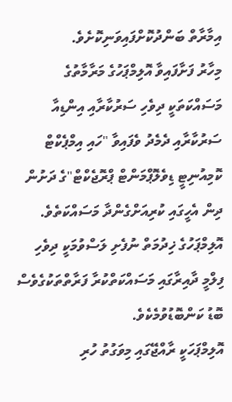އިމާރާތް ބަންދުކޮށްފައިވަނިކޮށެވެ.
މިހާރު ފަށާފައިވާ އޮލިމްޕަހުގެ މަރާމާތުގެ މަސައްކަތަކީ ދިވެހި ސަރުކާރާއި އިންޑިއާ ސަރުކާރާއި ދެމެދު ވެފައިވާ "ހައި އިމްޕެކްޓް ކޮމިއުނިޓީ ޑިވެލޮޕްމަންޓް ޕްރޮޖެކްޓް"ގެ ދަށުން ދިން އެހީގައި ކުރިއަށްގެންދާ މަސައްކަތެވެ. އޮލިމްޕަހުގެ ޚިދުމަތް ނުފެށި ލަސްވުމަކީ ދިވެހި ފިލްމީ ދާއިރާގައި މަސައްކަތްކުރާ ފަރާތްތަކުގެވެސް ބޮޑު ކަންބޮޑުވުމެކެވެ.
އޮލިމްޕަހަކީ ރާއްޖޭގައި މިވަގުތު ހުރި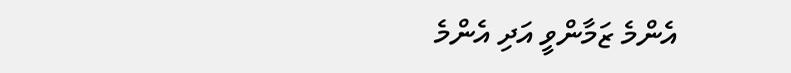އެންމެ ޒަމާންވީ އަދި އެންމެ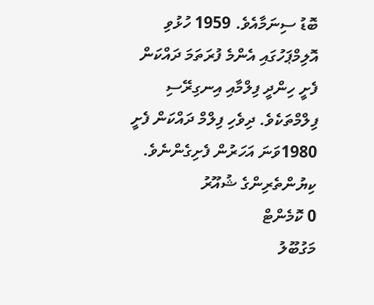ބޮޑު ސިނަމާއެވެ. 1959 ހުޅުވި އޮލިމްޕަހުގައި އެންމެ ފުރަތަމަ ދައްކަން ފެށީ ހިންދީ ފިލްމާއި އިނގިރޭސި ފިލްމްތަކެވެ. ދިވެހި ފިލްމް ދައްކަން ފެށީ 1980ވަނަ އަހަރުން ފެށިގެންނެވެ.
ކިޔުންތެރިންގެ ޝުއޫރު
0 ކޮމެންޓް
މަގުބޫލު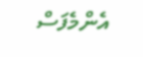އެންމެފަސް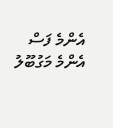އެންމެ ފަސް
އެންމެ މަގުބޫލު